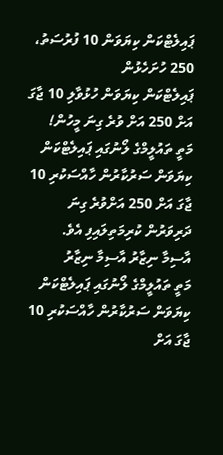ޕައިލެޓްކަން ކިޔަވަން 10 ފުރުސަތު، 250 ހުށަހެޅުން
ޕައިލެޓްކަން ކިޔަވަން ހުޅުވާލި 10 ޖާގަ އަށް 250 އަށް ވުރެ ގިނަ މީހުން!
މަތީ ތައުލީމްގެ ލޯނުގައި ޕައިލެޓްކަން ކިޔަވަން ސަރުކާރުން ހާއްސަކުރި 10 ޖާގަ އަށް 250 އަށްވުރެ ގިނަ ދަރިވަރުން ކުރިމަތިލައިފި އެވެ.
އާސިމާ ނިޒާރު އާސިމާ ނިޒާރު
މަތީ ތައުލީމްގެ ލޯނުގައި ޕައިލެޓްކަން ކިޔަވަން ސަރުކާރުން ހާއްސަކުރި 10 ޖާގަ އަށް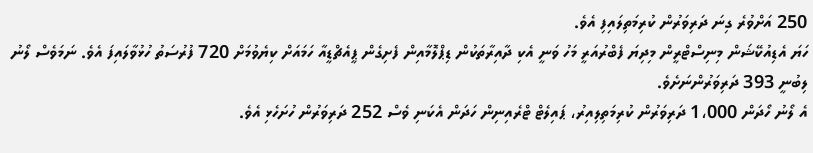250 އަށްވުރެ ގިނަ ދަރިވަރުން ކުރިމަތިލައިފި އެވެ.
ހަޔަ އެޑިއުކޭޝަން މިނިސްޓްރީން މިދިޔަ ފެބްރުއަރީ މަހު ވަނީ އެކި ދާއިރާތަކުން ޑިޕްލޮމާއިން ފެށިގެން ޕީއެޗްޑީއާ ހަމައަށް ކިޔެވުމަށް 720 ފުރުސަތު ހުޅުވާލައިފަ އެވެ. ނަމަވެސް ލޯނު ލިބުނީ 393 ދަރިވަރުންނަށެވެ.
އެ ލޯނު ހޯދަން 1،000 ދަރިވަރުން ކުރިމަތިލިއިރު، ޕައިލެޓް ޓްރެއިނިން ހަދަން އެކަނި ވެސް 252 ދަރިވަރުން ހުށަހެޅި އެވެ.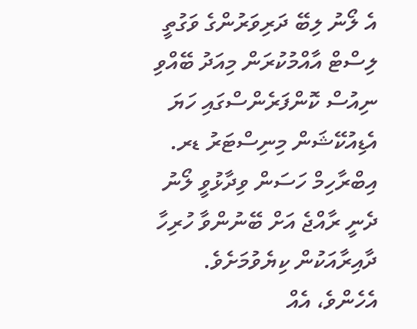އެ ލޯނު ލިބޭ ދަރިވަރުންގެ ވަގުތީ ލިސްޓް އާއްމުކުރަން މިއަދު ބޭއްވި ނިއުސް ކޮންފަރެންސްގައި ހަޔަ އެޑިއުކޭޝަން މިނިސްޓަރު ޑރ. އިބްރާހިމް ހަސަން ވިދާޅުވީ ލޯނު ދެނީ ރާއްޖެ އަށް ބޭނުންވާ ހުރިހާ ދާއިރާއަކުން ކިޔެވުމަށެވެ. އެހެންވެ، އެއް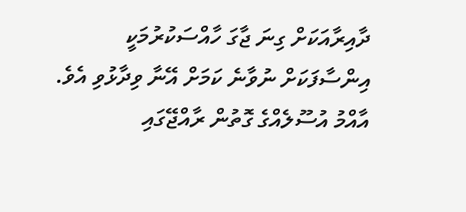ދާއިރާއަކަށް ގިނަ ޖާގަ ހާއްސަކުރުމަކީ އިންސާފަކަށް ނުވާނެ ކަމަށް އޭނާ ވިދާޅުވި އެވެ.
އާއްމު އުސޫލެއްގެ ގޮތުން ރާއްޖޭގައި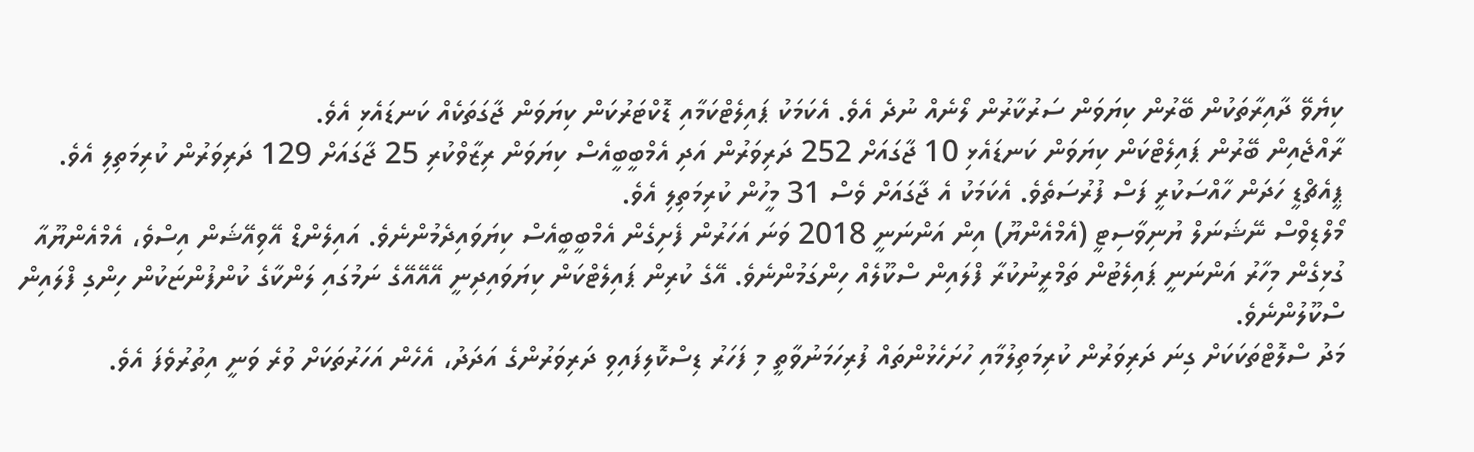ކިޔެވޭ ދާއިރާތަކުން ބޭރުން ކިޔަވަން ސަރުކާރުން ލޯނެއް ނުދެ އެވެ. އެކަމަކު ޕައިލެޓްކަމާއި ޑޮކްޓަރުކަން ކިޔަވަން ޖާގަތަކެއް ކަނޑައެޅި އެވެ.
ރާއްޖެއިން ބޭރުން ޕައިލެޓްކަން ކިޔަވަން ކަނޑައެޅި 10 ޖާގައަށް 252 ދަރިވަރުން އަދި އެމްބީބީއެސް ކިޔަވަން ރިޒާވްކުރި 25 ޖާގައަށް 129 ދަރިވަރުން ކުރިމަތިލި އެވެ.
ޕީއެޗްޑީ ހަދަން ހާއްސަކުރީ ފަސް ފުރުސަތެވެ. އެކަމަކު އެ ޖާގައަށް ވެސް 31 މީހުން ކުރިމަތިލި އެވެ.
މޯލްޑިވްސް ނޭޝަނަލް ޔުނިވާސިޓީ (އެމްއެންޔޫ) އިން އަންނަނީ 2018 ވަނަ އަހަރުން ފެށިގެން އެމްބީބީއެސް ކިޔަވައިދެމުންނެވެ. އައިލެންޑް އޭވިއޭޝަން އިސްވެ، އެމްއެންޔޫއާ ގުޅިގެން މިހާރު އަންނަނީ ޕައިލެޓުން ތަމްރީނުކުރާ ފްލައިން ސްކޫލެއް ހިންގަމުންނެވެ. އޭގެ ކުރިން ޕައިލެޓްކަން ކިޔަވައިދިނީ އޭއޭއޭގެ ނަމުގައި ލަންކާގެ ކުންފުންޏަކުން ހިންގި ފްލައިން ސްކޫލުންނެވެ.
މަދު ސްލޮޓްތަކަކަށް ގިނަ ދަރިވަރުން ކުރިމަތިލުމާއި ހުށަހެޅުންތައް ފުރިހަމަނުވާތީ މި ފަހަރު ޑިސްކޮލިފައިވި ދަރިވަރުންގެ އަދަދު، އެހެން އަހަރުތަކަށް ވުރެ ވަނީ އިތުރުވެފަ އެވެ.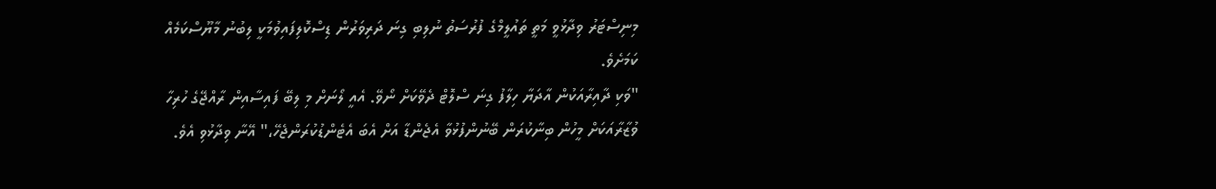މިނިސްޓަރު ވިދާޅުވީ މަތީ ތައުލީމްގެ ފުރުސަތު ނުލިބި ގިނަ ދަރިވަރުން ޑިސްކޮލިފައިވުމަކީ ލިބުނު މާޔޫސްކަމެއް ކަމަށެވެ.
"ވަކި ދާއިރާއަކުން އާދަޔާ ހިލާފު ގިނަ ސްލޮޓް ދެވޭކަށް ނޯވޭ. އެއީ ލޯނަށް މި ލިބޭ ފައިސާއިން ރާއްޖޭގެ ހުރިހާ ވުޒާރާއަކަށް މީހުން ބިނާކުރަން ބޭނުންފުޅުވާ އެޖެންޑާ އަށް އެބަ އެޓެންޑުކުރަންޖެހޭ،" އޭނާ ވިދާޅުވި އެވެ.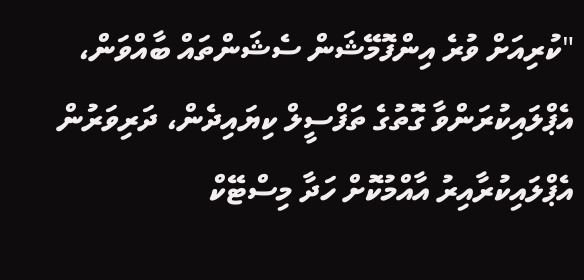"ކުރިއަށް ވުރެ އިންފޮމޭޝަން ސެޝަންތައް ބާއްވަން، އެޕްލައިކުރަންވާ ގޮތުގެ ތަފްސީލް ކިޔައިދެން، ދަރިވަރުން އެޕްލައިކުރާއިރު އާއްމުކޮށް ހަދާ މިސްޓޭކް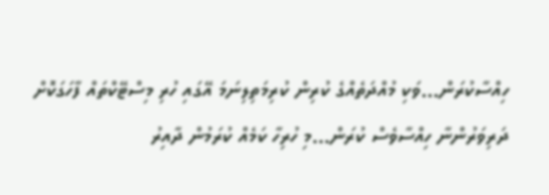ހިއްސާކުރަން...ވަކި މުއްދަތެއްގެ ކުރިން ކުރިމަތިލިނަމަ އޭގައި ހުރި މިސްޓޭކްތައް ފާހަގަކޮށް ދަރިވަރުންނާ ހިއްސާވެސް ކުރަން...މި ހުރިހާ ކަމެއް ކުރަމުން ދާއިރު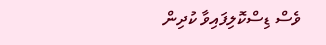ވެސް ޑިސްކޮލިފައިވާ ކުދިން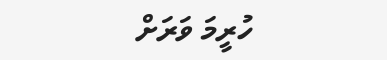ހުރީމަ ވަރަށް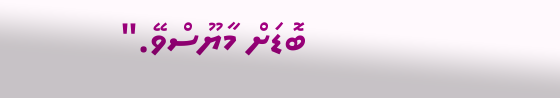ބޮޑަށް މާޔޫސްވޭ."